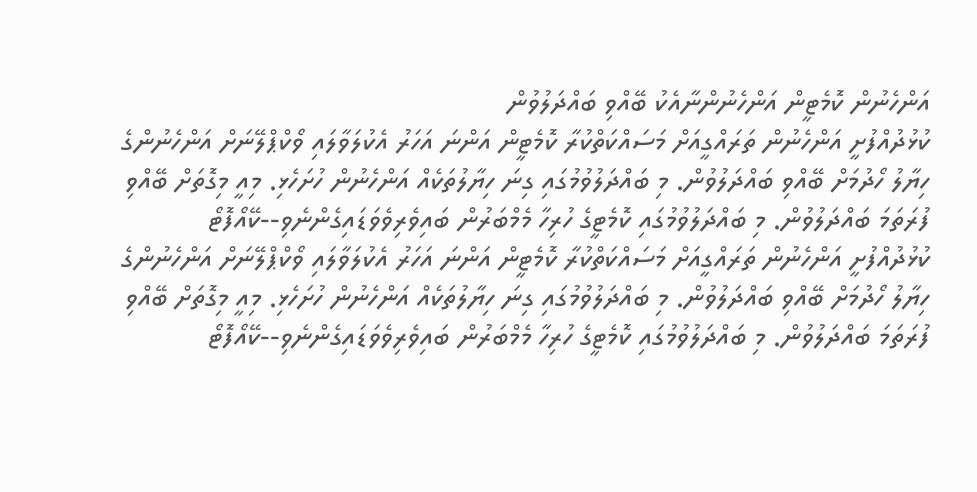އަންހެނުން ކޮމެޓީން އަންހެނުންނާއެކު ބޭއްވި ބައްދަލުވުން
ކުޅުދުއްފުށީ އަންހެނުން ތަރައްގީއަށް މަސައްކަތްކުރާ ކޮމެޓީން އަންނަ އަހަރު އެކުލަވާލައި ވޯކްޕްލޭނަށް އަންހެނުންގެ ހިޔާލު ހޯދުމަށް ބޭއްވި ބައްދަލުވުން. މި ބައްދަލުވުމުގައި ގިނަ ހިޔާލުތަކެއް އަންހެނުން ހުށަހެޅި. މިއީ މިގޮތަށް ބޭއްވި ފުރަތަމަ ބައްދަލުވުން. މި ބައްދަލުވުމުގައި ކޮމެޓީގެ ހުރިހާ މެމްބަރުން ބައިވެރިވެވަޑައިގެންނެވި--ކޭއޯފޮޓޯ
ކުޅުދުއްފުށީ އަންހެނުން ތަރައްގީއަށް މަސައްކަތްކުރާ ކޮމެޓީން އަންނަ އަހަރު އެކުލަވާލައި ވޯކްޕްލޭނަށް އަންހެނުންގެ ހިޔާލު ހޯދުމަށް ބޭއްވި ބައްދަލުވުން. މި ބައްދަލުވުމުގައި ގިނަ ހިޔާލުތަކެއް އަންހެނުން ހުށަހެޅި. މިއީ މިގޮތަށް ބޭއްވި ފުރަތަމަ ބައްދަލުވުން. މި ބައްދަލުވުމުގައި ކޮމެޓީގެ ހުރިހާ މެމްބަރުން ބައިވެރިވެވަޑައިގެންނެވި--ކޭއޯފޮޓޯ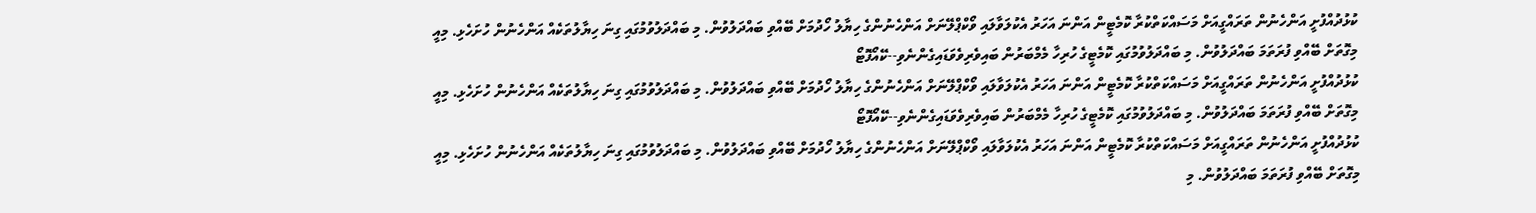ކުޅުދުއްފުށީ އަންހެނުން ތަރައްގީއަށް މަސައްކަތްކުރާ ކޮމެޓީން އަންނަ އަހަރު އެކުލަވާލައި ވޯކްޕްލޭނަށް އަންހެނުންގެ ހިޔާލު ހޯދުމަށް ބޭއްވި ބައްދަލުވުން. މި ބައްދަލުވުމުގައި ގިނަ ހިޔާލުތަކެއް އަންހެނުން ހުށަހެޅި. މިއީ މިގޮތަށް ބޭއްވި ފުރަތަމަ ބައްދަލުވުން. މި ބައްދަލުވުމުގައި ކޮމެޓީގެ ހުރިހާ މެމްބަރުން ބައިވެރިވެވަޑައިގެންނެވި--ކޭއޯފޮޓޯ
ކުޅުދުއްފުށީ އަންހެނުން ތަރައްގީއަށް މަސައްކަތްކުރާ ކޮމެޓީން އަންނަ އަހަރު އެކުލަވާލައި ވޯކްޕްލޭނަށް އަންހެނުންގެ ހިޔާލު ހޯދުމަށް ބޭއްވި ބައްދަލުވުން. މި ބައްދަލުވުމުގައި ގިނަ ހިޔާލުތަކެއް އަންހެނުން ހުށަހެޅި. މިއީ މިގޮތަށް ބޭއްވި ފުރަތަމަ ބައްދަލުވުން. މި ބައްދަލުވުމުގައި ކޮމެޓީގެ ހުރިހާ މެމްބަރުން ބައިވެރިވެވަޑައިގެންނެވި--ކޭއޯފޮޓޯ
ކުޅުދުއްފުށީ އަންހެނުން ތަރައްގީއަށް މަސައްކަތްކުރާ ކޮމެޓީން އަންނަ އަހަރު އެކުލަވާލައި ވޯކްޕްލޭނަށް އަންހެނުންގެ ހިޔާލު ހޯދުމަށް ބޭއްވި ބައްދަލުވުން. މި ބައްދަލުވުމުގައި ގިނަ ހިޔާލުތަކެއް އަންހެނުން ހުށަހެޅި. މިއީ މިގޮތަށް ބޭއްވި ފުރަތަމަ ބައްދަލުވުން. މި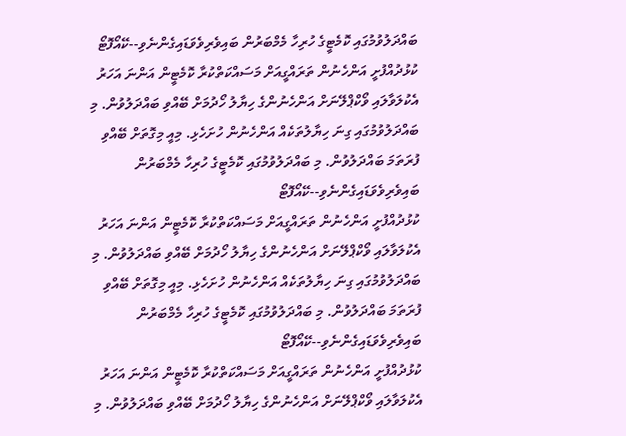ބައްދަލުވުމުގައި ކޮމެޓީގެ ހުރިހާ މެމްބަރުން ބައިވެރިވެވަޑައިގެންނެވި--ކޭއޯފޮޓޯ
ކުޅުދުއްފުށީ އަންހެނުން ތަރައްގީއަށް މަސައްކަތްކުރާ ކޮމެޓީން އަންނަ އަހަރު އެކުލަވާލައި ވޯކްޕްލޭނަށް އަންހެނުންގެ ހިޔާލު ހޯދުމަށް ބޭއްވި ބައްދަލުވުން. މި ބައްދަލުވުމުގައި ގިނަ ހިޔާލުތަކެއް އަންހެނުން ހުށަހެޅި. މިއީ މިގޮތަށް ބޭއްވި ފުރަތަމަ ބައްދަލުވުން. މި ބައްދަލުވުމުގައި ކޮމެޓީގެ ހުރިހާ މެމްބަރުން ބައިވެރިވެވަޑައިގެންނެވި--ކޭއޯފޮޓޯ
ކުޅުދުއްފުށީ އަންހެނުން ތަރައްގީއަށް މަސައްކަތްކުރާ ކޮމެޓީން އަންނަ އަހަރު އެކުލަވާލައި ވޯކްޕްލޭނަށް އަންހެނުންގެ ހިޔާލު ހޯދުމަށް ބޭއްވި ބައްދަލުވުން. މި ބައްދަލުވުމުގައި ގިނަ ހިޔާލުތަކެއް އަންހެނުން ހުށަހެޅި. މިއީ މިގޮތަށް ބޭއްވި ފުރަތަމަ ބައްދަލުވުން. މި ބައްދަލުވުމުގައި ކޮމެޓީގެ ހުރިހާ މެމްބަރުން ބައިވެރިވެވަޑައިގެންނެވި--ކޭއޯފޮޓޯ
ކުޅުދުއްފުށީ އަންހެނުން ތަރައްގީއަށް މަސައްކަތްކުރާ ކޮމެޓީން އަންނަ އަހަރު އެކުލަވާލައި ވޯކްޕްލޭނަށް އަންހެނުންގެ ހިޔާލު ހޯދުމަށް ބޭއްވި ބައްދަލުވުން. މި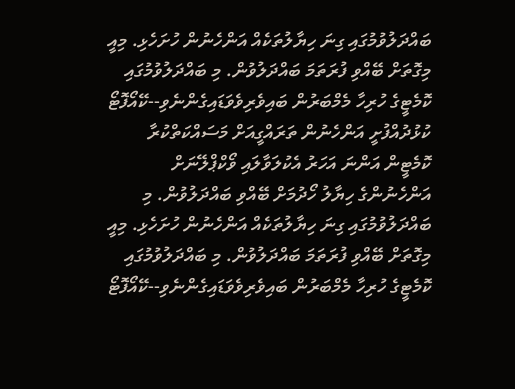ބައްދަލުވުމުގައި ގިނަ ހިޔާލުތަކެއް އަންހެނުން ހުށަހެޅި. މިއީ މިގޮތަށް ބޭއްވި ފުރަތަމަ ބައްދަލުވުން. މި ބައްދަލުވުމުގައި ކޮމެޓީގެ ހުރިހާ މެމްބަރުން ބައިވެރިވެވަޑައިގެންނެވި--ކޭއޯފޮޓޯ
ކުޅުދުއްފުށީ އަންހެނުން ތަރައްގީއަށް މަސައްކަތްކުރާ ކޮމެޓީން އަންނަ އަހަރު އެކުލަވާލައި ވޯކްޕްލޭނަށް އަންހެނުންގެ ހިޔާލު ހޯދުމަށް ބޭއްވި ބައްދަލުވުން. މި ބައްދަލުވުމުގައި ގިނަ ހިޔާލުތަކެއް އަންހެނުން ހުށަހެޅި. މިއީ މިގޮތަށް ބޭއްވި ފުރަތަމަ ބައްދަލުވުން. މި ބައްދަލުވުމުގައި ކޮމެޓީގެ ހުރިހާ މެމްބަރުން ބައިވެރިވެވަޑައިގެންނެވި--ކޭއޯފޮޓޯ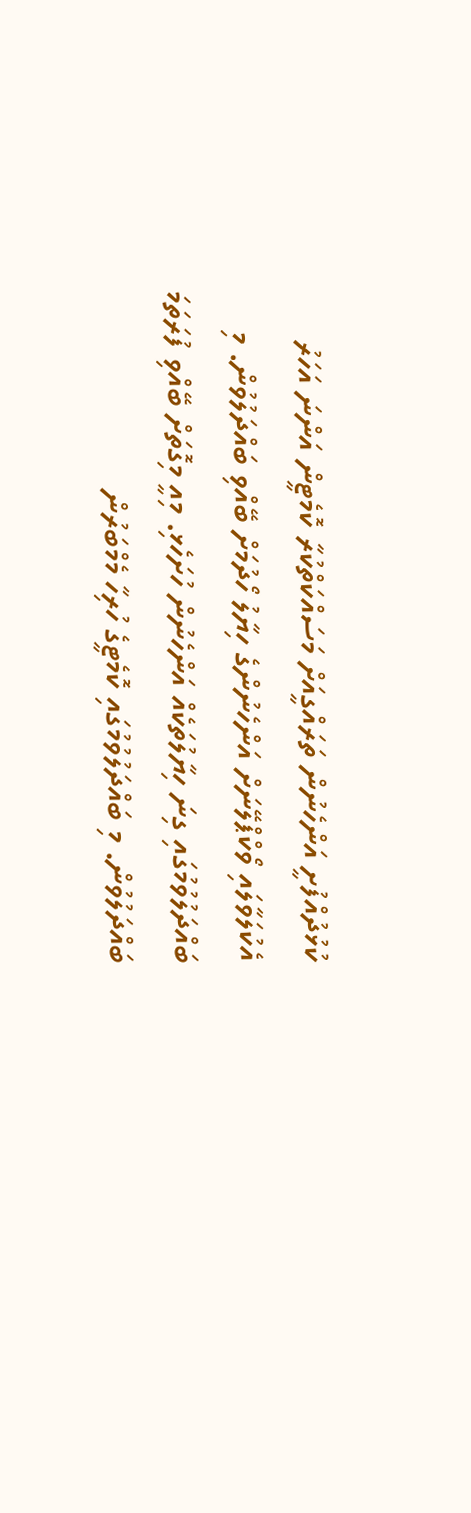ކުޅުދުއްފުށީ އަންހެނުން ތަރައްގީއަށް މަސައްކަތްކުރާ ކޮމެޓީން އަންނަ އަހަރު އެކުލަވާލައި ވޯކްޕްލޭނަށް އަންހެނުންގެ ހިޔާލު ހޯދުމަށް ބޭއްވި ބައްދަލުވުން. މި ބައްދަލުވުމުގައި ގިނަ ހިޔާލުތަކެއް އަންހެނުން ހުށަހެޅި. މިއީ މިގޮތަށް ބޭއްވި ފުރަތަމަ ބައްދަލުވުން. މި ބައްދަލުވުމުގައި ކޮމެޓީގެ ހުރިހާ މެމްބަރުން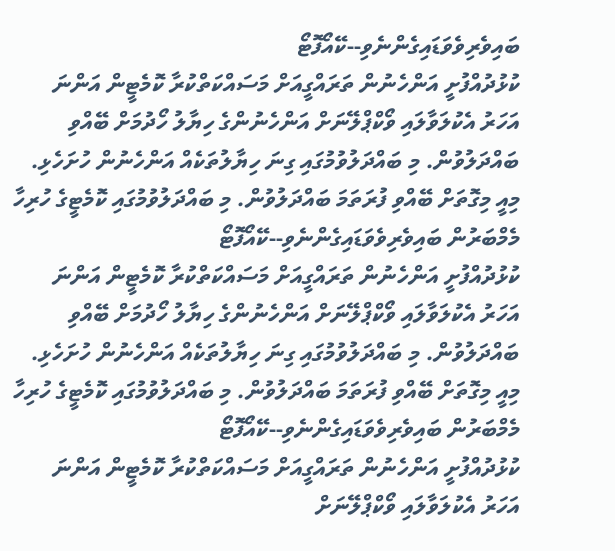ބައިވެރިވެވަޑައިގެންނެވި--ކޭއޯފޮޓޯ
ކުޅުދުއްފުށީ އަންހެނުން ތަރައްގީއަށް މަސައްކަތްކުރާ ކޮމެޓީން އަންނަ އަހަރު އެކުލަވާލައި ވޯކްޕްލޭނަށް އަންހެނުންގެ ހިޔާލު ހޯދުމަށް ބޭއްވި ބައްދަލުވުން. މި ބައްދަލުވުމުގައި ގިނަ ހިޔާލުތަކެއް އަންހެނުން ހުށަހެޅި. މިއީ މިގޮތަށް ބޭއްވި ފުރަތަމަ ބައްދަލުވުން. މި ބައްދަލުވުމުގައި ކޮމެޓީގެ ހުރިހާ މެމްބަރުން ބައިވެރިވެވަޑައިގެންނެވި--ކޭއޯފޮޓޯ
ކުޅުދުއްފުށީ އަންހެނުން ތަރައްގީއަށް މަސައްކަތްކުރާ ކޮމެޓީން އަންނަ އަހަރު އެކުލަވާލައި ވޯކްޕްލޭނަށް އަންހެނުންގެ ހިޔާލު ހޯދުމަށް ބޭއްވި ބައްދަލުވުން. މި ބައްދަލުވުމުގައި ގިނަ ހިޔާލުތަކެއް އަންހެނުން ހުށަހެޅި. މިއީ މިގޮތަށް ބޭއްވި ފުރަތަމަ ބައްދަލުވުން. މި ބައްދަލުވުމުގައި ކޮމެޓީގެ ހުރިހާ މެމްބަރުން ބައިވެރިވެވަޑައިގެންނެވި--ކޭއޯފޮޓޯ
ކުޅުދުއްފުށީ އަންހެނުން ތަރައްގީއަށް މަސައްކަތްކުރާ ކޮމެޓީން އަންނަ އަހަރު އެކުލަވާލައި ވޯކްޕްލޭނަށް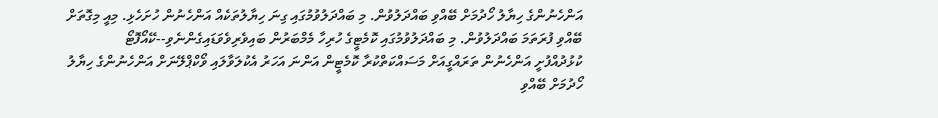އަންހެނުންގެ ހިޔާލު ހޯދުމަށް ބޭއްވި ބައްދަލުވުން. މި ބައްދަލުވުމުގައި ގިނަ ހިޔާލުތަކެއް އަންހެނުން ހުށަހެޅި. މިއީ މިގޮތަށް ބޭއްވި ފުރަތަމަ ބައްދަލުވުން. މި ބައްދަލުވުމުގައި ކޮމެޓީގެ ހުރިހާ މެމްބަރުން ބައިވެރިވެވަޑައިގެންނެވި--ކޭއޯފޮޓޯ
ކުޅުދުއްފުށީ އަންހެނުން ތަރައްގީއަށް މަސައްކަތްކުރާ ކޮމެޓީން އަންނަ އަހަރު އެކުލަވާލައި ވޯކްޕްލޭނަށް އަންހެނުންގެ ހިޔާލު ހޯދުމަށް ބޭއްވި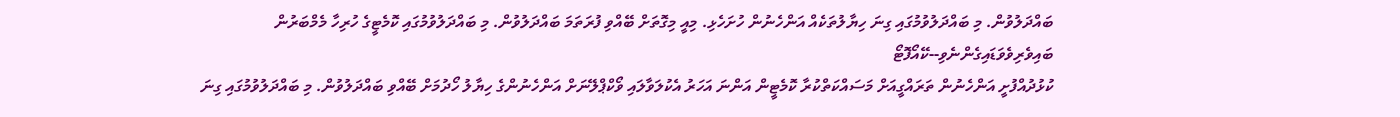ބައްދަލުވުން. މި ބައްދަލުވުމުގައި ގިނަ ހިޔާލުތަކެއް އަންހެނުން ހުށަހެޅި. މިއީ މިގޮތަށް ބޭއްވި ފުރަތަމަ ބައްދަލުވުން. މި ބައްދަލުވުމުގައި ކޮމެޓީގެ ހުރިހާ މެމްބަރުން ބައިވެރިވެވަޑައިގެންނެވި--ކޭއޯފޮޓޯ
ކުޅުދުއްފުށީ އަންހެނުން ތަރައްގީއަށް މަސައްކަތްކުރާ ކޮމެޓީން އަންނަ އަހަރު އެކުލަވާލައި ވޯކްޕްލޭނަށް އަންހެނުންގެ ހިޔާލު ހޯދުމަށް ބޭއްވި ބައްދަލުވުން. މި ބައްދަލުވުމުގައި ގިނަ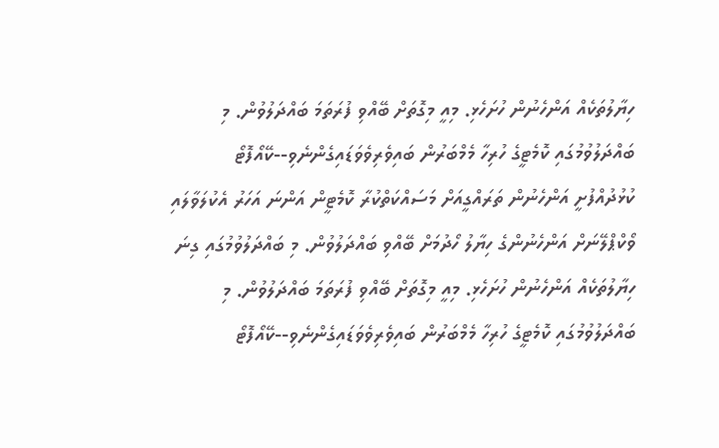ހިޔާލުތަކެއް އަންހެނުން ހުށަހެޅި. މިއީ މިގޮތަށް ބޭއްވި ފުރަތަމަ ބައްދަލުވުން. މި ބައްދަލުވުމުގައި ކޮމެޓީގެ ހުރިހާ މެމްބަރުން ބައިވެރިވެވަޑައިގެންނެވި--ކޭއޯފޮޓޯ
ކުޅުދުއްފުށީ އަންހެނުން ތަރައްގީއަށް މަސައްކަތްކުރާ ކޮމެޓީން އަންނަ އަހަރު އެކުލަވާލައި ވޯކްޕްލޭނަށް އަންހެނުންގެ ހިޔާލު ހޯދުމަށް ބޭއްވި ބައްދަލުވުން. މި ބައްދަލުވުމުގައި ގިނަ ހިޔާލުތަކެއް އަންހެނުން ހުށަހެޅި. މިއީ މިގޮތަށް ބޭއްވި ފުރަތަމަ ބައްދަލުވުން. މި ބައްދަލުވުމުގައި ކޮމެޓީގެ ހުރިހާ މެމްބަރުން ބައިވެރިވެވަޑައިގެންނެވި--ކޭއޯފޮޓޯ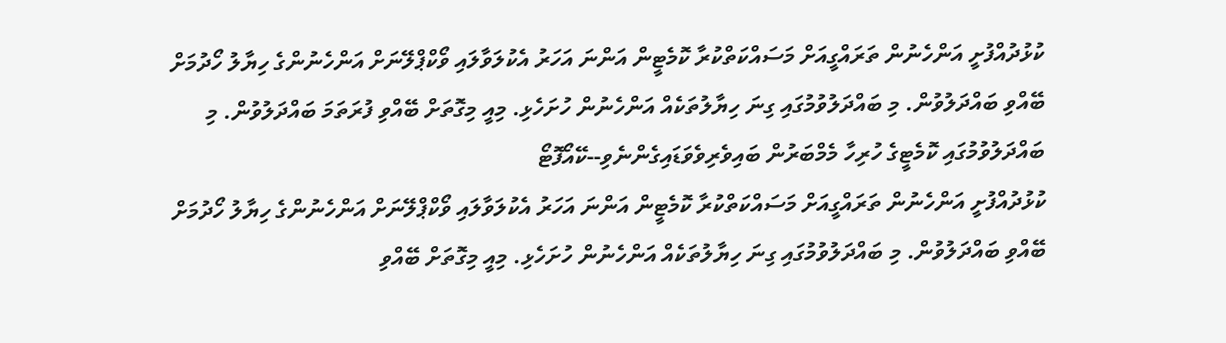ކުޅުދުއްފުށީ އަންހެނުން ތަރައްގީއަށް މަސައްކަތްކުރާ ކޮމެޓީން އަންނަ އަހަރު އެކުލަވާލައި ވޯކްޕްލޭނަށް އަންހެނުންގެ ހިޔާލު ހޯދުމަށް ބޭއްވި ބައްދަލުވުން. މި ބައްދަލުވުމުގައި ގިނަ ހިޔާލުތަކެއް އަންހެނުން ހުށަހެޅި. މިއީ މިގޮތަށް ބޭއްވި ފުރަތަމަ ބައްދަލުވުން. މި ބައްދަލުވުމުގައި ކޮމެޓީގެ ހުރިހާ މެމްބަރުން ބައިވެރިވެވަޑައިގެންނެވި--ކޭއޯފޮޓޯ
ކުޅުދުއްފުށީ އަންހެނުން ތަރައްގީއަށް މަސައްކަތްކުރާ ކޮމެޓީން އަންނަ އަހަރު އެކުލަވާލައި ވޯކްޕްލޭނަށް އަންހެނުންގެ ހިޔާލު ހޯދުމަށް ބޭއްވި ބައްދަލުވުން. މި ބައްދަލުވުމުގައި ގިނަ ހިޔާލުތަކެއް އަންހެނުން ހުށަހެޅި. މިއީ މިގޮތަށް ބޭއްވި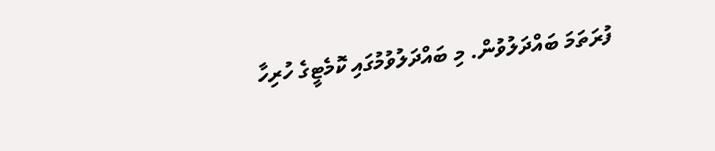ފުރަތަމަ ބައްދަލުވުން. މި ބައްދަލުވުމުގައި ކޮމެޓީގެ ހުރިހާ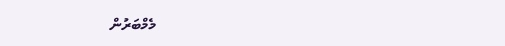މެމްބަރުން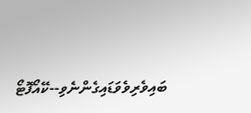ބައިވެރިވެވަޑައިގެންނެވި--ކޭއޯފޮޓޯ